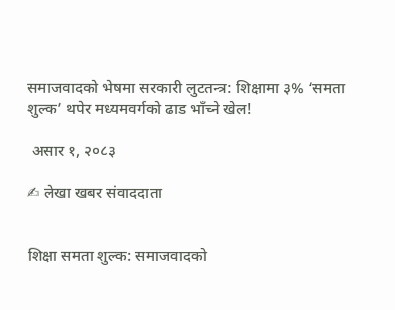समाजवादको भेषमा सरकारी लुटतन्त्र: शिक्षामा ३% ‘समता शुल्क’ थपेर मध्यमवर्गको ढाड भाँच्ने खेल!

 असार १, २०८३

✍ लेखा खबर संवाददाता


शिक्षा समता शुल्क: समाजवादको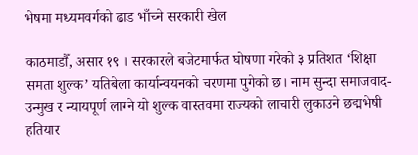भेषमा मध्यमवर्गको ढाड भाँच्ने सरकारी खेल

काठमाडौँ, असार १९ । सरकारले बजेटमार्फत घोषणा गरेको ३ प्रतिशत ‘शिक्षा समता शुल्क’ यतिबेला कार्यान्वयनको चरणमा पुगेको छ। नाम सुन्दा समाजवाद-उन्मुख र न्यायपूर्ण लाग्ने यो शुल्क वास्तवमा राज्यको लाचारी लुकाउने छद्मभेषी हतियार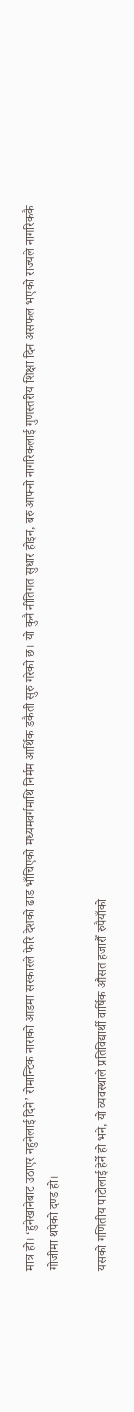मात्र हो। ‘हुनेखानेबाट उठाएर नहुनेलाई दिने’ रोमान्टिक नाराको आडमा सरकारले फेरि देशको ढाड भाँचिएको मध्यमवर्गमाथि निर्मम आर्थिक डकैती सुरु गरेको छ। यो कुनै नीतिगत सुधार होइन, बरु आफ्नो नागरिकलाई गुणस्तरीय शिक्षा दिन असफल भएको राज्यले नागरिककै गोजीमा थपेको दण्ड हो।

यसको गणितीय पाटोलाई हेर्ने हो भने, यो व्यवस्थाले प्रतिविद्यार्थी वार्षिक औसत हजारौँ रुपैयाँको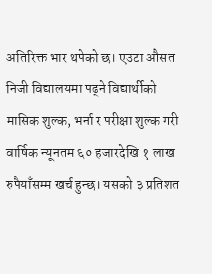अतिरिक्त भार थपेको छ। एउटा औसत निजी विद्यालयमा पढ्ने विद्यार्थीको मासिक शुल्क, भर्ना र परीक्षा शुल्क गरी वार्षिक न्यूनतम ६० हजारदेखि १ लाख रुपैयाँसम्म खर्च हुन्छ। यसको ३ प्रतिशत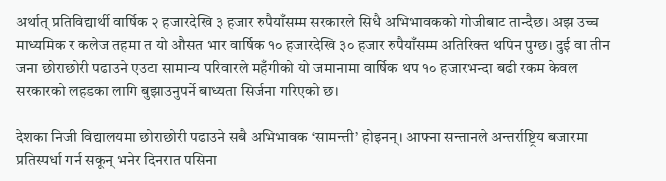अर्थात् प्रतिविद्यार्थी वार्षिक २ हजारदेखि ३ हजार रुपैयाँसम्म सरकारले सिधै अभिभावकको गोजीबाट तान्दैछ। अझ उच्च माध्यमिक र कलेज तहमा त यो औसत भार वार्षिक १० हजारदेखि ३० हजार रुपैयाँसम्म अतिरिक्त थपिन पुग्छ। दुई वा तीन जना छोराछोरी पढाउने एउटा सामान्य परिवारले महँगीको यो जमानामा वार्षिक थप १० हजारभन्दा बढी रकम केवल सरकारको लहडका लागि बुझाउनुपर्ने बाध्यता सिर्जना गरिएको छ।

देशका निजी विद्यालयमा छोराछोरी पढाउने सबै अभिभावक ‘सामन्ती’ होइनन्। आफ्ना सन्तानले अन्तर्राष्ट्रिय बजारमा प्रतिस्पर्धा गर्न सकून् भनेर दिनरात पसिना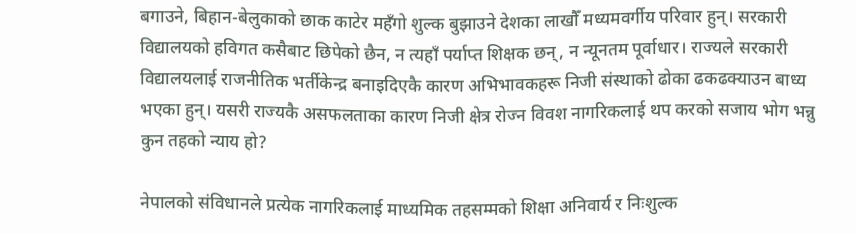बगाउने, बिहान-बेलुकाको छाक काटेर महँगो शुल्क बुझाउने देशका लाखौँ मध्यमवर्गीय परिवार हुन्। सरकारी विद्यालयको हविगत कसैबाट छिपेको छैन, न त्यहाँ पर्याप्त शिक्षक छन्, न न्यूनतम पूर्वाधार। राज्यले सरकारी विद्यालयलाई राजनीतिक भर्तीकेन्द्र बनाइदिएकै कारण अभिभावकहरू निजी संस्थाको ढोका ढकढक्याउन बाध्य भएका हुन्। यसरी राज्यकै असफलताका कारण निजी क्षेत्र रोज्न विवश नागरिकलाई थप करको सजाय भोग भन्नु कुन तहको न्याय हो?

नेपालको संविधानले प्रत्येक नागरिकलाई माध्यमिक तहसम्मको शिक्षा अनिवार्य र निःशुल्क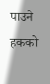पाउने हकको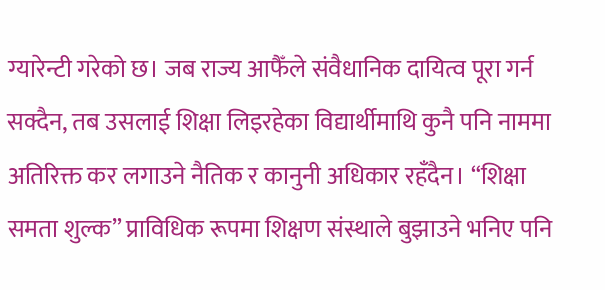ग्यारेन्टी गरेको छ। जब राज्य आफैँले संवैधानिक दायित्व पूरा गर्न सक्दैन, तब उसलाई शिक्षा लिइरहेका विद्यार्थीमाथि कुनै पनि नाममा अतिरिक्त कर लगाउने नैतिक र कानुनी अधिकार रहँदैन। “शिक्षा समता शुल्क” प्राविधिक रूपमा शिक्षण संस्थाले बुझाउने भनिए पनि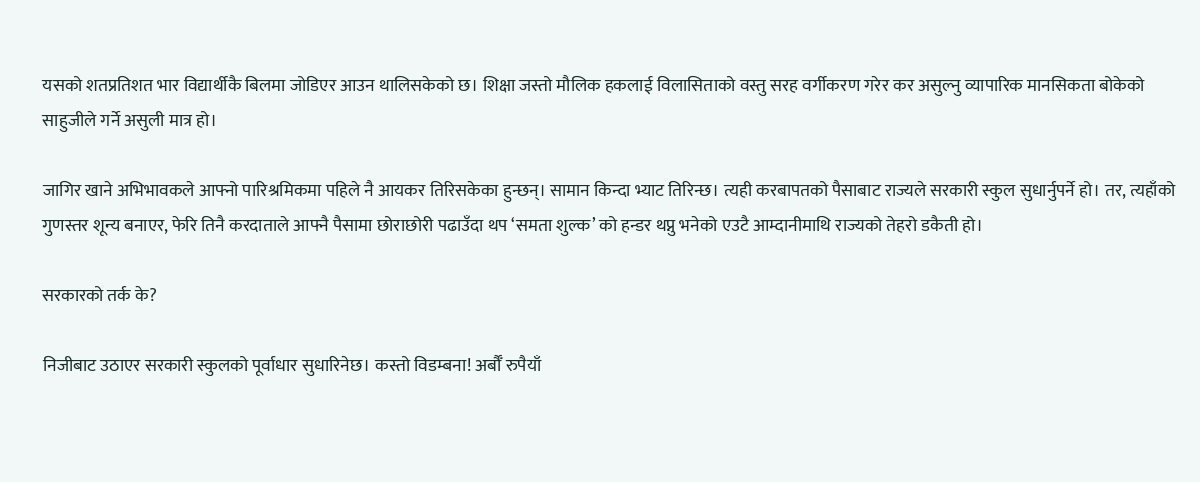यसको शतप्रतिशत भार विद्यार्थीकै बिलमा जोडिएर आउन थालिसकेको छ। शिक्षा जस्तो मौलिक हकलाई विलासिताको वस्तु सरह वर्गीकरण गरेर कर असुल्नु व्यापारिक मानसिकता बोकेको साहुजीले गर्ने असुली मात्र हो।

जागिर खाने अभिभावकले आफ्नो पारिश्रमिकमा पहिले नै आयकर तिरिसकेका हुन्छन्। सामान किन्दा भ्याट तिरिन्छ। त्यही करबापतको पैसाबाट राज्यले सरकारी स्कुल सुधार्नुपर्ने हो। तर, त्यहाँको गुणस्तर शून्य बनाएर, फेरि तिनै करदाताले आफ्नै पैसामा छोराछोरी पढाउँदा थप ‘समता शुल्क’ को हन्डर थप्नु भनेको एउटै आम्दानीमाथि राज्यको तेहरो डकैती हो।

सरकारको तर्क के?

निजीबाट उठाएर सरकारी स्कुलको पूर्वाधार सुधारिनेछ। कस्तो विडम्बना! अर्बौँ रुपैयाँ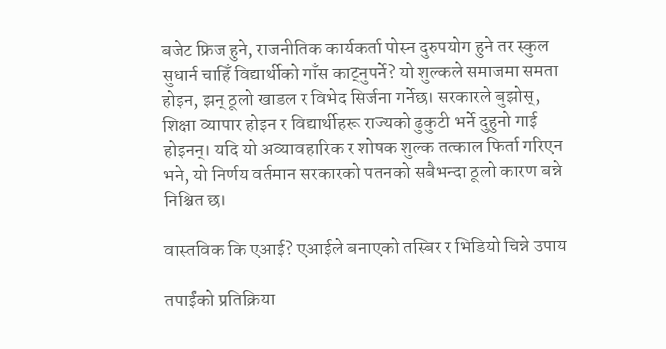बजेट फ्रिज हुने, राजनीतिक कार्यकर्ता पोस्न दुरुपयोग हुने तर स्कुल सुधार्न चाहिँ विद्यार्थीको गाँस काट्नुपर्ने? यो शुल्कले समाजमा समता होइन, झन् ठूलो खाडल र विभेद सिर्जना गर्नेछ। सरकारले बुझोस्, शिक्षा व्यापार होइन र विद्यार्थीहरू राज्यको ढुकुटी भर्ने दुहुनो गाई होइनन्। यदि यो अव्यावहारिक र शोषक शुल्क तत्काल फिर्ता गरिएन भने, यो निर्णय वर्तमान सरकारको पतनको सबैभन्दा ठूलो कारण बन्ने निश्चित छ।

वास्तविक कि एआई? एआईले बनाएको तस्बिर र भिडियो चिन्ने उपाय

तपाईंको प्रतिक्रिया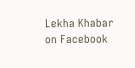Lekha Khabar on Facebook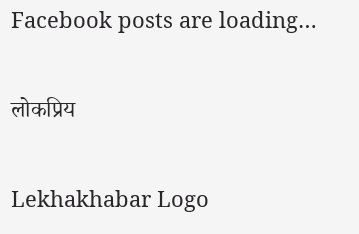Facebook posts are loading…

लोकप्रिय

Lekhakhabar Logo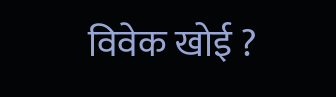विवेक खोई ?